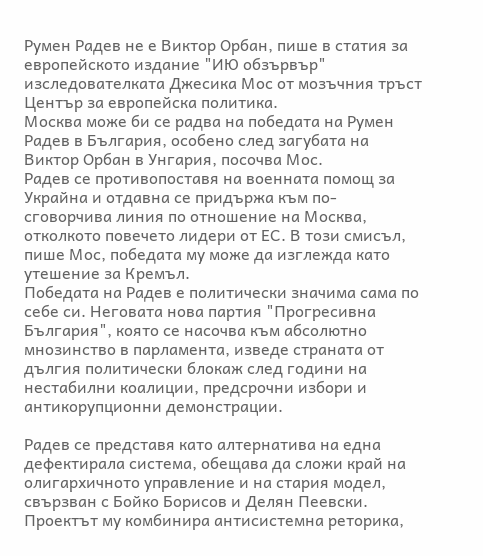Румен Радев не е Виктор Орбан, пише в статия за европейското издание "ИЮ обзървър" изследователката Джесика Мос от мозъчния тръст Център за европейска политика.
Москва може би се радва на победата на Румен Радев в България, особено след загубата на Виктор Орбан в Унгария, посочва Мос.
Радев се противопоставя на военната помощ за Украйна и отдавна се придържа към по-сговорчива линия по отношение на Москва, отколкото повечето лидери от ЕС. В този смисъл, пише Мос, победата му може да изглежда като утешение за Кремъл.
Победата на Радев е политически значима сама по себе си. Неговата нова партия "Прогресивна България", която се насочва към абсолютно мнозинство в парламента, изведе страната от дългия политически блокаж след години на нестабилни коалиции, предсрочни избори и антикорупционни демонстрации.

Радев се представя като алтернатива на една дефектирала система, обещава да сложи край на олигархичното управление и на стария модел, свързван с Бойко Борисов и Делян Пеевски.
Проектът му комбинира антисистемна реторика,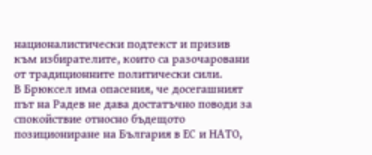националистически подтекст и призив към избирателите, които са разочаровани от традиционните политически сили.
В Брюксел има опасения, че досегашният път на Радев не дава достатъчно поводи за спокойствие относно бъдещото позициониране на България в ЕС и НАТО,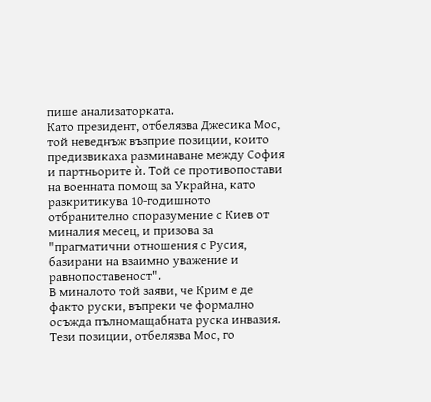пише анализаторката.
Като президент, отбелязва Джесика Мос, той неведнъж възприе позиции, които предизвикаха разминаване между София и партньорите ѝ. Той се противопостави на военната помощ за Украйна, като разкритикува 10-годишното отбранително споразумение с Киев от миналия месец, и призова за "прагматични отношения с Русия, базирани на взаимно уважение и равнопоставеност".
В миналото той заяви, че Крим е де факто руски, въпреки че формално осъжда пълномащабната руска инвазия. Тези позиции, отбелязва Мос, го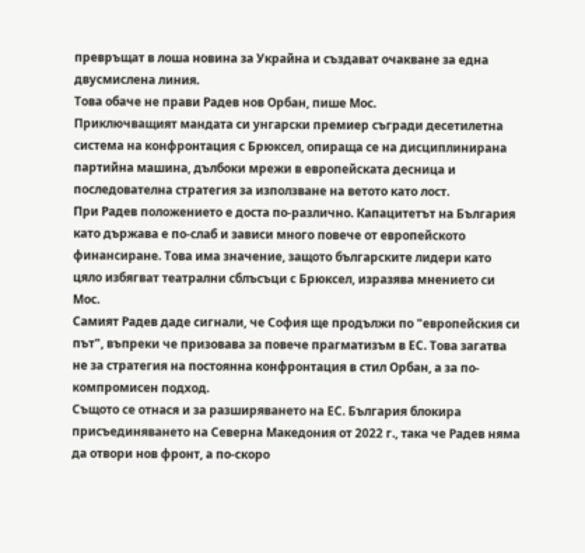превръщат в лоша новина за Украйна и създават очакване за една двусмислена линия.
Това обаче не прави Радев нов Орбан, пише Мос.
Приключващият мандата си унгарски премиер съгради десетилетна система на конфронтация с Брюксел, опираща се на дисциплинирана партийна машина, дълбоки мрежи в европейската десница и последователна стратегия за използване на ветото като лост.
При Радев положението е доста по-различно. Капацитетът на България като държава е по-слаб и зависи много повече от европейското финансиране. Това има значение, защото българските лидери като цяло избягват театрални сблъсъци с Брюксел, изразява мнението си Мос.
Самият Радев даде сигнали, че София ще продължи по "европейския си път", въпреки че призовава за повече прагматизъм в ЕС. Това загатва не за стратегия на постоянна конфронтация в стил Орбан, а за по-компромисен подход.
Същото се отнася и за разширяването на ЕС. България блокира присъединяването на Северна Македония от 2022 г., така че Радев няма да отвори нов фронт, а по-скоро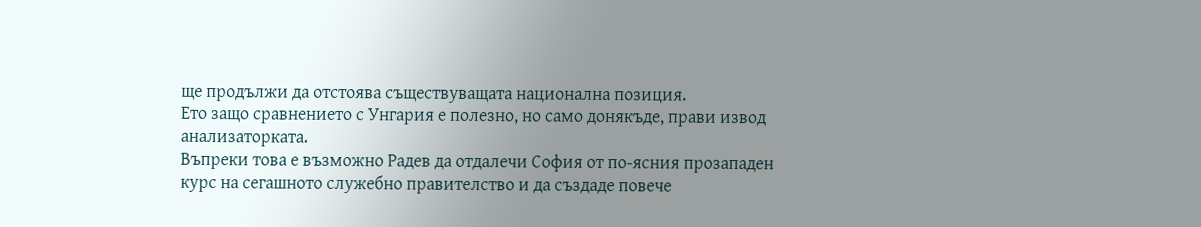ще продължи да отстоява съществуващата национална позиция.
Ето защо сравнението с Унгария е полезно, но само донякъде, прави извод анализаторката.
Въпреки това е възможно Радев да отдалечи София от по-ясния прозападен курс на сегашното служебно правителство и да създаде повече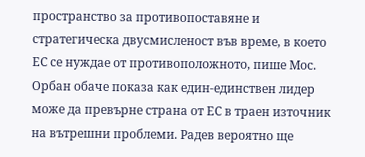пространство за противопоставяне и стратегическа двусмисленост във време, в което ЕС се нуждае от противоположното, пише Мос.
Орбан обаче показа как един-единствен лидер може да превърне страна от ЕС в траен източник на вътрешни проблеми. Радев вероятно ще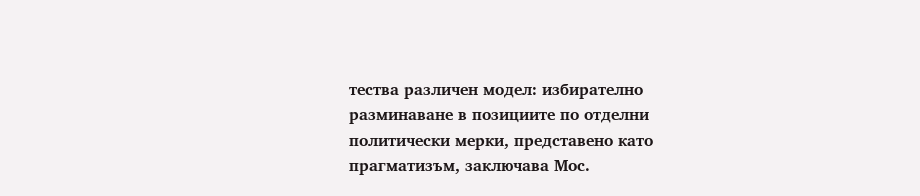тества различен модел: избирателно разминаване в позициите по отделни политически мерки, представено като прагматизъм, заключава Мос.